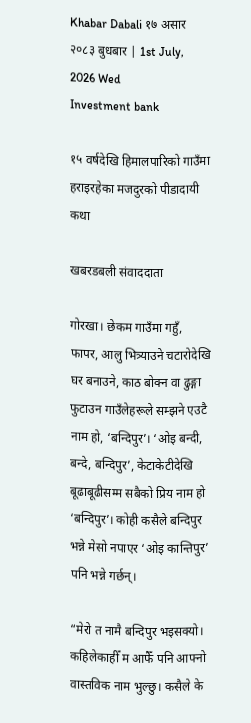Khabar Dabali १७ असार २०८३ बुधबार | 1st July, 2026 Wed
Investment bank

१५ वर्षदेखि हिमालपारिको गाउँमा हराइरहेका मजदुरको पीडादायी कथा

खबरडबली संवाददाता

गोरखा। छेकम गाउँमा गहुँ, फापर, आलु भित्र्याउने चटारोदेखि घर बनाउने, काठ बोक्न वा ढुङ्गा फुटाउन गाउँलेहरूले सम्झने एउटै नाम हो, ‘बन्दिपुर’। ‘ओइ बन्दी, बन्दे, बन्दिपुर’, केटाकेटीदेखि बूढाबूढीसम्म सबैको प्रिय नाम हो ‘बन्दिपुर’। कोही कसैले बन्दिपुर भन्ने मेसो नपाएर ‘ओइ कान्तिपुर’ पनि भन्ने गर्छन्।

“मेरो त नामै बन्दिपुर भइसक्यो। कहिलेकाहीँ म आफैँ पनि आफ्नो वास्तविक नाम भुल्छु। कसैले के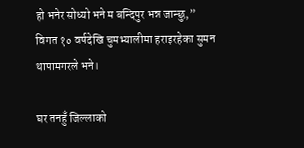हो भनेर सोध्यो भने म बन्दिपुर भन्न जान्छु,” विगत १० वर्षदेखि चुमभ्यालीमा हराइरहेका सुमन थापामगरले भने।

घर तनहुँ जिल्लाको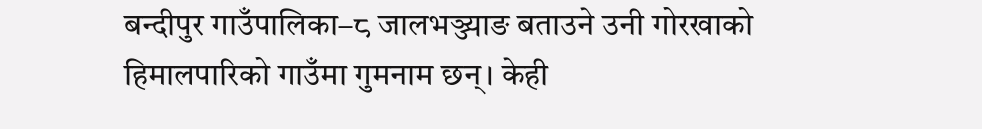बन्दीपुर गाउँपालिका–८ जालभञ्ज्याङ बताउने उनी गोरखाको हिमालपारिको गाउँमा गुमनाम छन्। केही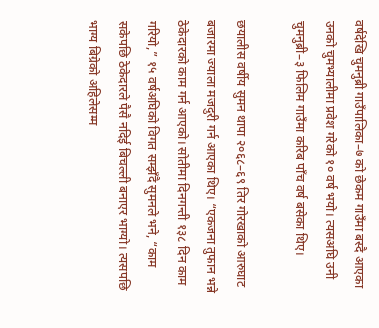वर्षदेखि चुमनुब्री गाउँपालिका–७ को छेकम गाउँमा बस्दै आएका उनको चुमभ्यालीमा प्रवेश गरेको १० वर्ष भयो। त्यसअघि उनी चुमनुब्री–३ फिलिम गाउँमा करिब पाँच वर्ष बसेका थिए।

छयालीस वर्षीय सुमन थापा २०६८–६९ तिर गोरखाको आरुघाट बजारमा ज्याला मजदुरी गर्न आएका थिए। “एकजना तुफान भन्ने ठेकेदारको काम गर्न आएको। सोतीमा दिनगन्ती १३८ दिन काम गरियो,” १५ वर्षअघिको विगत सम्झँदै सुमनले भने, “काम सकेपछि ठेकेदारले पैसै नदिई बिचल्ली बनाएर भाग्यो। त्यसपछि भाग्य बिग्रेको अहिलेसम्म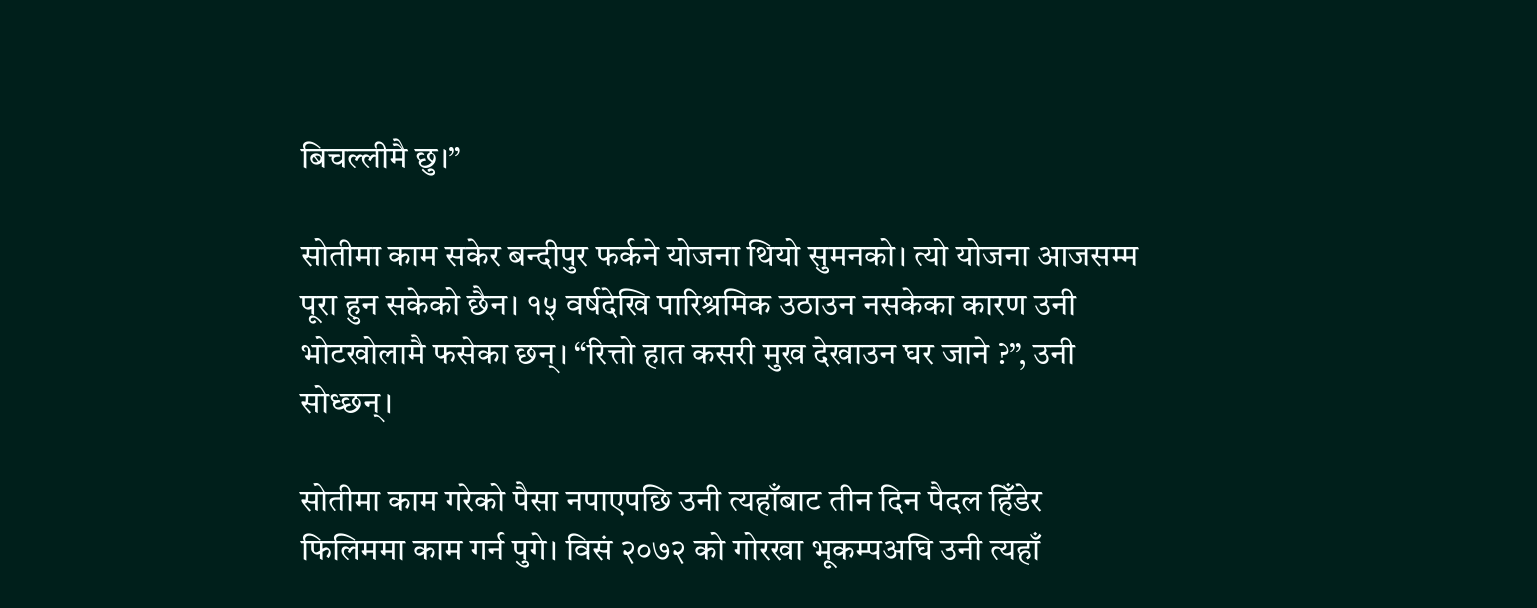बिचल्लीमै छु।”

सोतीमा काम सकेर बन्दीपुर फर्कने योजना थियो सुमनको। त्यो योजना आजसम्म पूरा हुन सकेको छैन। १५ वर्षदेखि पारिश्रमिक उठाउन नसकेका कारण उनी भोटखोलामै फसेका छन्। “रित्तो हात कसरी मुख देखाउन घर जाने ?”, उनी सोध्छन्।

सोतीमा काम गरेको पैसा नपाएपछि उनी त्यहाँबाट तीन दिन पैदल हिँडेर फिलिममा काम गर्न पुगे। विसं २०७२ को गोरखा भूकम्पअघि उनी त्यहाँ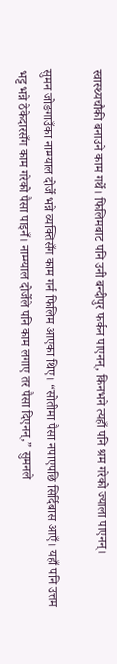स्वास्थ्यचौकी बनाउने काम गर्थे। फिलिमबाट पनि उनी बन्दीपुर फर्कन पाएनन्, किनभने त्यहाँ पनि श्रम गरेको ज्याला पाएनन्।

सुमन जोङगाउँका नाम्ग्याल दोर्जे भन्ने व्यक्तिसँग काम गर्न फिलिम आएका थिए। “सोतीमा पैसा नपाएपछि सिर्दिबास आएँ। यहाँ पनि उत्तम भट्ट भन्ने ठेकेदारसँग काम गरेको पैसा पाइनँ। नाम्ग्याल दोर्जेले पनि काम लगाए तर पैसा दिएनन्,” सुमनले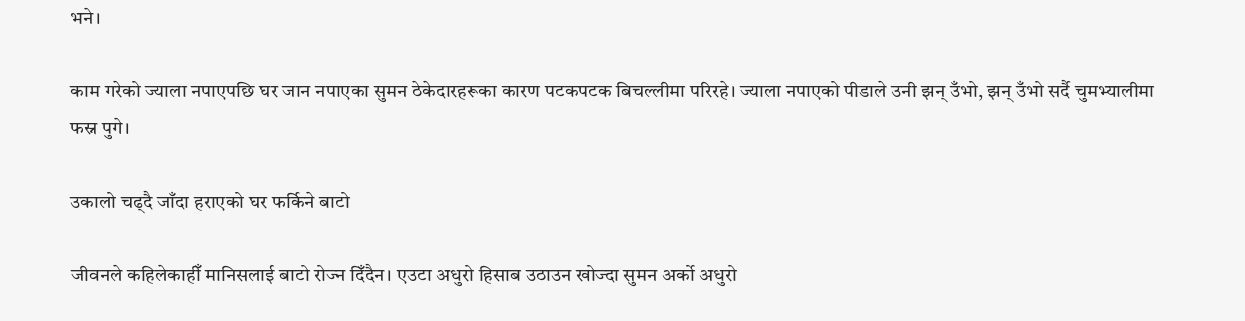भने।

काम गरेको ज्याला नपाएपछि घर जान नपाएका सुमन ठेकेदारहरूका कारण पटकपटक बिचल्लीमा परिरहे। ज्याला नपाएको पीडाले उनी झन् उँभो, झन् उँभो सर्दै चुमभ्यालीमा फस्न पुगे।

उकालो चढ्दै जाँदा हराएको घर फर्किने बाटो

जीवनले कहिलेकाहीँ मानिसलाई बाटो रोज्न दिँदैन। एउटा अधुरो हिसाब उठाउन खोज्दा सुमन अर्को अधुरो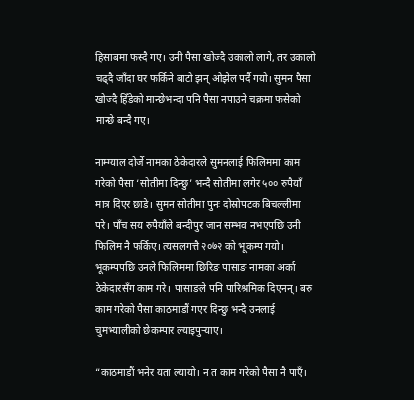हिसाबमा फस्दै गए। उनी पैसा खोज्दै उकालो लागे, तर उकालो चढ्दै जाँदा घर फर्किने बाटो झन् ओझेल पर्दै गयो। सुमन पैसा खोज्दै हिँडेको मान्छेभन्दा पनि पैसा नपाउने चक्रमा फसेको मान्छे बन्दै गए।

नाम्ग्याल दोर्जे नामका ठेकेदारले सुमनलाई फिलिममा काम गरेको पैसा ‘सोतीमा दिन्छु’ भन्दै सोतीमा लगेर ५०० रुपैयाँ मात्र दिएर छाडे। सुमन सोतीमा पुनः दोस्रोपटक बिचल्लीमा परे। पाँच सय रुपैयाँले बन्दीपुर जान सम्भव नभएपछि उनी फिलिम नै फर्किए। त्यसलगत्तै २०७२ को भूकम्प गयो। भूकम्पपछि उनले फिलिममा छिरिङ पासाङ नामका अर्का ठेकेदारसँग काम गरे। पासाङले पनि पारिश्रमिक दिएनन्। बरु काम गरेको पैसा काठमाडौं गएर दिन्छु भन्दै उनलाई चुमभ्यालीको छेकम्पार ल्याइपुर्‍याए।

“काठमाडौं भनेर यता ल्यायो। न त काम गरेको पैसा नै पाएँ।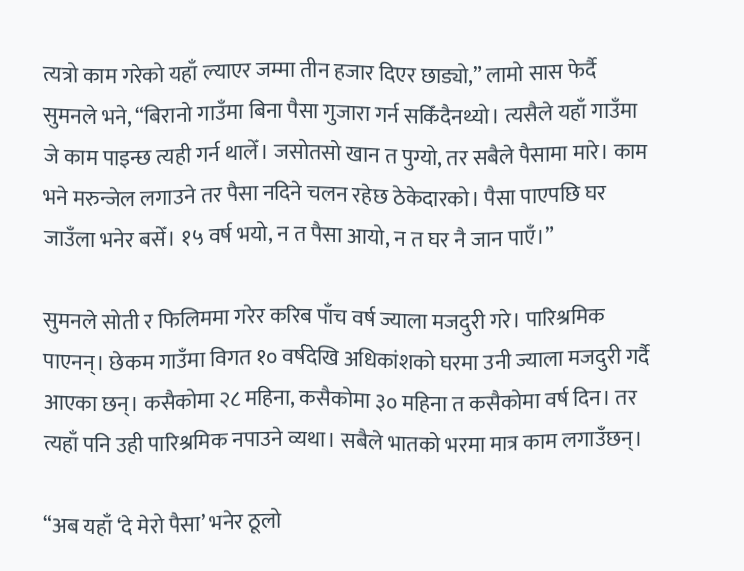त्यत्रो काम गरेको यहाँ ल्याएर जम्मा तीन हजार दिएर छाड्यो,” लामो सास फेर्दै सुमनले भने, “बिरानो गाउँमा बिना पैसा गुजारा गर्न सकिँदैनथ्यो। त्यसैले यहाँ गाउँमा जे काम पाइन्छ त्यही गर्न थालेँ। जसोतसो खान त पुग्यो, तर सबैले पैसामा मारे। काम भने मरुन्जेल लगाउने तर पैसा नदिने चलन रहेछ ठेकेदारको। पैसा पाएपछि घर जाउँला भनेर बसेँ। १५ वर्ष भयो, न त पैसा आयो, न त घर नै जान पाएँ।”

सुमनले सोती र फिलिममा गरेर करिब पाँच वर्ष ज्याला मजदुरी गरे। पारिश्रमिक पाएनन्। छेकम गाउँमा विगत १० वर्षदेखि अधिकांशको घरमा उनी ज्याला मजदुरी गर्दै आएका छन्। कसैकोमा २८ महिना, कसैकोमा ३० महिना त कसैकोमा वर्ष दिन। तर त्यहाँ पनि उही पारिश्रमिक नपाउने व्यथा। सबैले भातको भरमा मात्र काम लगाउँछन्।

“अब यहाँ ‘दे मेरो पैसा’ भनेर ठूलो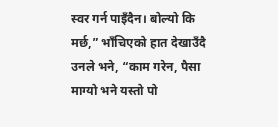स्वर गर्न पाइँदैन। बोल्यो कि मर्छ,” भाँचिएको हात देखाउँदै उनले भने, “काम गरेन, पैसा माग्यो भने यस्तो पो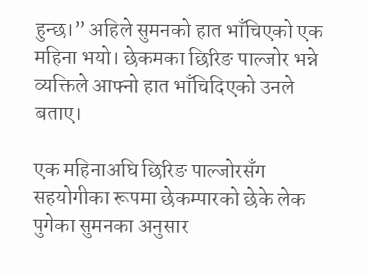हुन्छ।” अहिले सुमनको हात भाँचिएको एक महिना भयो। छेकमका छिरिङ पाल्जोर भन्ने व्यक्तिले आफ्नो हात भाँचिदिएको उनले बताए।

एक महिनाअघि छिरिङ पाल्जोरसँग सहयोगीका रूपमा छेकम्पारको छेके लेक पुगेका सुमनका अनुसार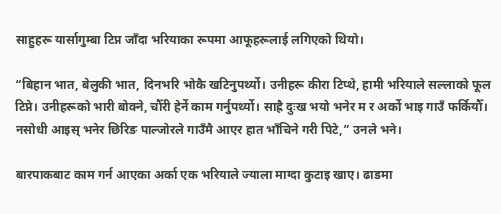साहुहरू यार्सागुम्बा टिप्न जाँदा भरियाका रूपमा आफूहरूलाई लगिएको थियो।

“बिहान भात, बेलुकी भात, दिनभरि भोकै खटिनुपर्थ्यो। उनीहरू कीरा टिप्थे, हामी भरियाले सल्लाको फूल टिप्ने। उनीहरूको भारी बोक्ने, चौँरी हेर्ने काम गर्नुपर्थ्यो। साह्रै दुःख भयो भनेर म र अर्को भाइ गाउँ फर्कियौँ। नसोधी आइस् भनेर छिरिङ पाल्जोरले गाउँमै आएर हात भाँचिने गरी पिटे,” उनले भने।

बारपाकबाट काम गर्न आएका अर्का एक भरियाले ज्याला माग्दा कुटाइ खाए। ढाडमा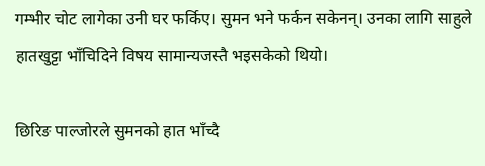गम्भीर चोट लागेका उनी घर फर्किए। सुमन भने फर्कन सकेनन्। उनका लागि साहुले हातखुट्टा भाँचिदिने विषय सामान्यजस्तै भइसकेको थियो।

छिरिङ पाल्जोरले सुमनको हात भाँच्दै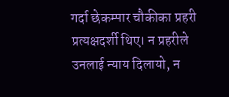गर्दा छेकम्पार चौकीका प्रहरी प्रत्यक्षदर्शी थिए। न प्रहरीले उनलाई न्याय दिलायो, न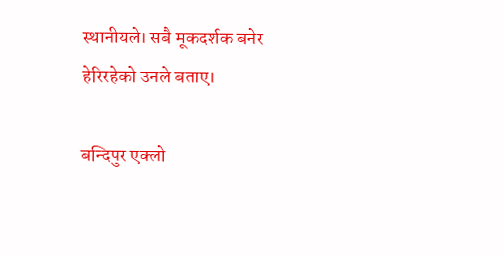स्थानीयले। सबै मूकदर्शक बनेर हेरिरहेको उनले बताए।

बन्दिपुर एक्लो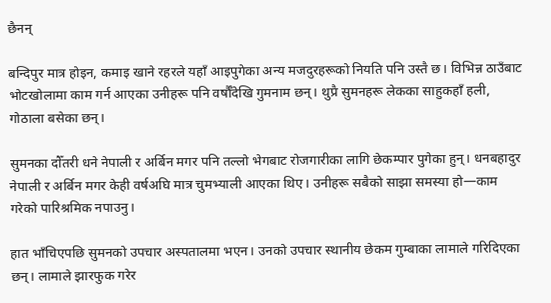छैनन्

बन्दिपुर मात्र होइन, कमाइ खाने रहरले यहाँ आइपुगेका अन्य मजदुरहरूको नियति पनि उस्तै छ। विभिन्न ठाउँबाट भोटखोलामा काम गर्न आएका उनीहरू पनि वर्षौँदेखि गुमनाम छन्। थुप्रै सुमनहरू लेकका साहुकहाँ हली, गोठाला बसेका छन्।

सुमनका दौँतरी धने नेपाली र अर्बिन मगर पनि तल्लो भेगबाट रोजगारीका लागि छेकम्पार पुगेका हुन्। धनबहादुर नेपाली र अर्बिन मगर केही वर्षअघि मात्र चुमभ्याली आएका थिए। उनीहरू सबैको साझा समस्या हो—काम गरेको पारिश्रमिक नपाउनु।

हात भाँचिएपछि सुमनको उपचार अस्पतालमा भएन। उनको उपचार स्थानीय छेकम गुम्बाका लामाले गरिदिएका छन्। लामाले झारफुक गरेर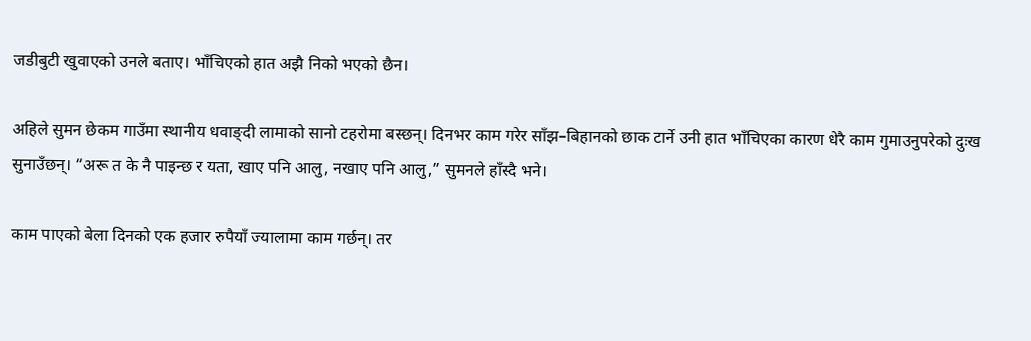जडीबुटी खुवाएको उनले बताए। भाँचिएको हात अझै निको भएको छैन।

अहिले सुमन छेकम गाउँमा स्थानीय धवाङ्दी लामाको सानो टहरोमा बस्छन्। दिनभर काम गरेर साँझ–बिहानको छाक टार्ने उनी हात भाँचिएका कारण धेरै काम गुमाउनुपरेको दुःख सुनाउँछन्। “अरू त के नै पाइन्छ र यता, खाए पनि आलु, नखाए पनि आलु,” सुमनले हाँस्दै भने।

काम पाएको बेला दिनको एक हजार रुपैयाँ ज्यालामा काम गर्छन्। तर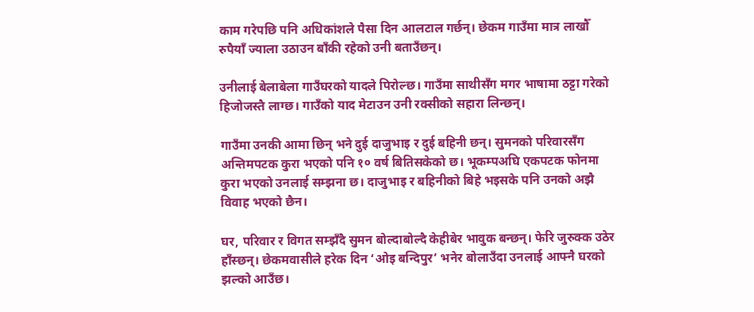काम गरेपछि पनि अधिकांशले पैसा दिन आलटाल गर्छन्। छेकम गाउँमा मात्र लाखौँ रुपैयाँ ज्याला उठाउन बाँकी रहेको उनी बताउँछन्।

उनीलाई बेलाबेला गाउँघरको यादले पिरोल्छ। गाउँमा साथीसँग मगर भाषामा ठट्टा गरेको हिजोजस्तै लाग्छ। गाउँको याद मेटाउन उनी रक्सीको सहारा लिन्छन्।

गाउँमा उनकी आमा छिन् भने दुई दाजुभाइ र दुई बहिनी छन्। सुमनको परिवारसँग अन्तिमपटक कुरा भएको पनि १० वर्ष बितिसकेको छ। भूकम्पअघि एकपटक फोनमा कुरा भएको उनलाई सम्झना छ। दाजुभाइ र बहिनीको बिहे भइसके पनि उनको अझै विवाह भएको छैन।

घर, परिवार र विगत सम्झँदै सुमन बोल्दाबोल्दै केहीबेर भावुक बन्छन्। फेरि जुरुक्क उठेर हाँस्छन्। छेकमवासीले हरेक दिन ‘ओइ बन्दिपुर’ भनेर बोलाउँदा उनलाई आफ्नै घरको झल्को आउँछ।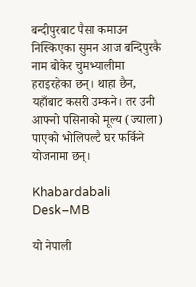बन्दीपुरबाट पैसा कमाउन निस्किएका सुमन आज बन्दिपुरकै नाम बोकेर चुमभ्यालीमा हराइरहेका छन्। थाहा छैन, यहाँबाट कसरी उम्कने। तर उनी आफ्नो पसिनाको मूल्य (ज्याला) पाएको भोलिपल्टै घर फर्किने योजनामा छन्।

Khabardabali Desk–MB

यो नेपाली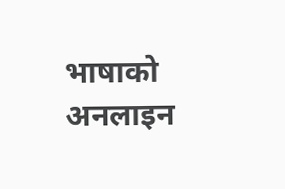भाषाको अनलाइन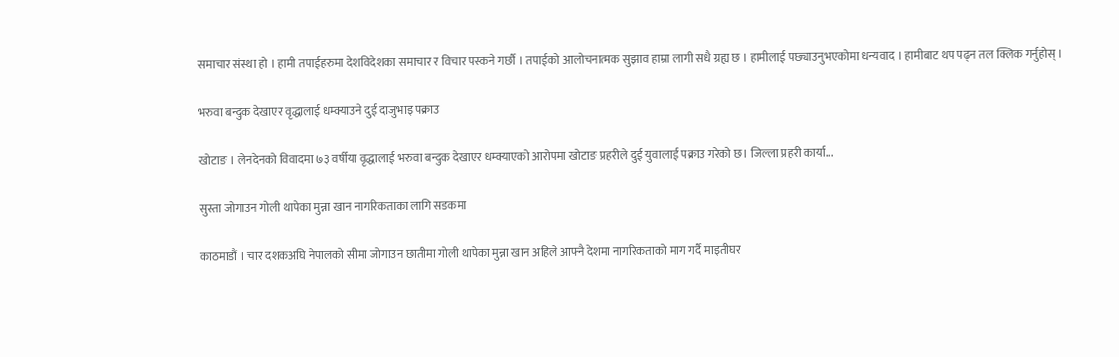समाचार संस्था हो । हामी तपाईहरुमा देशविदेशका समाचार र विचार पस्कने गर्छौ । तपाईको आलोचनात्मक सुझाव हाम्रा लागी सधै ग्रह्य छ । हामीलाई पछ्याउनुभएकोमा धन्यवाद । हामीबाट थप पढ्न तल क्लिक गर्नुहोस् ।

भरुवा बन्दुक देखाएर वृद्धालाई धम्क्याउने दुई दाजुभाइ पक्राउ

खोटाङ । लेनदेनको विवादमा ७३ वर्षीया वृद्धालाई भरुवा बन्दुक देखाएर धम्क्याएको आरोपमा खोटाङ प्रहरीले दुई युवालाई पक्राउ गरेको छ। जिल्ला प्रहरी कार्या...

सुस्ता जोगाउन गोली थापेका मुन्ना खान नागरिकताका लागि सडकमा

काठमाडौं । चार दशकअघि नेपालको सीमा जोगाउन छातीमा गोली थापेका मुन्ना खान अहिले आफ्नै देशमा नागरिकताको माग गर्दै माइतीघर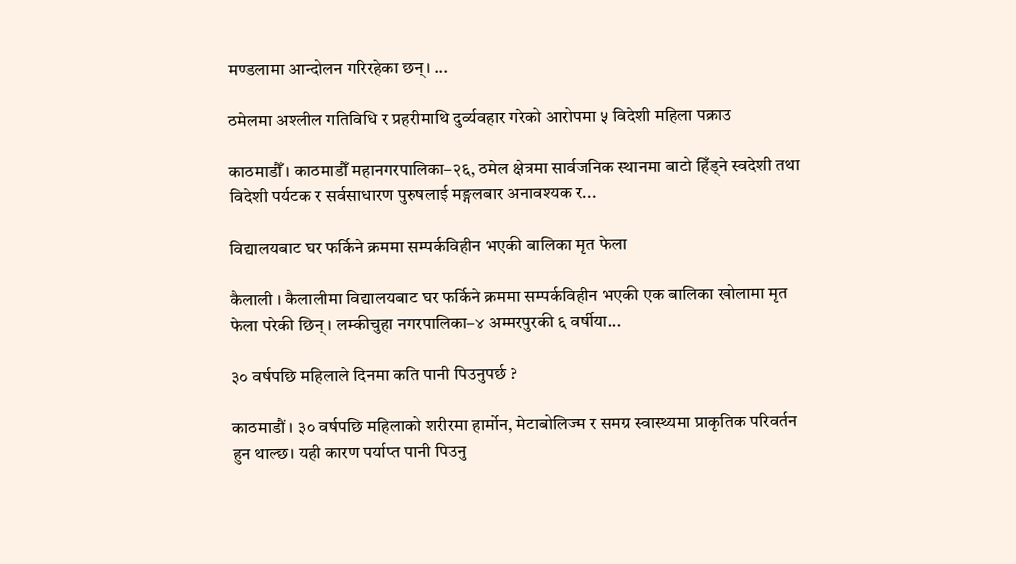मण्डलामा आन्दोलन गरिरहेका छन्। ...

ठमेलमा अश्लील गतिविधि र प्रहरीमाथि दुर्व्यवहार गरेको आरोपमा ५ विदेशी महिला पक्राउ

काठमाडौँ । काठमाडौँ महानगरपालिका–२६, ठमेल क्षेत्रमा सार्वजनिक स्थानमा बाटो हिँड्ने स्वदेशी तथा विदेशी पर्यटक र सर्वसाधारण पुरुषलाई मङ्गलबार अनावश्यक र...

विद्यालयबाट घर फर्किने क्रममा सम्पर्कविहीन भएकी बालिका मृत फेला

कैलाली । कैलालीमा विद्यालयबाट घर फर्किने क्रममा सम्पर्कविहीन भएकी एक बालिका खोलामा मृत फेला परेकी छिन् । लम्कीचुहा नगरपालिका–४ अम्मरपुरकी ६ वर्षीया...

३० वर्षपछि महिलाले दिनमा कति पानी पिउनुपर्छ ?

काठमाडौं । ३० वर्षपछि महिलाको शरीरमा हार्मोन, मेटाबोलिज्म र समग्र स्वास्थ्यमा प्राकृतिक परिवर्तन हुन थाल्छ। यही कारण पर्याप्त पानी पिउनु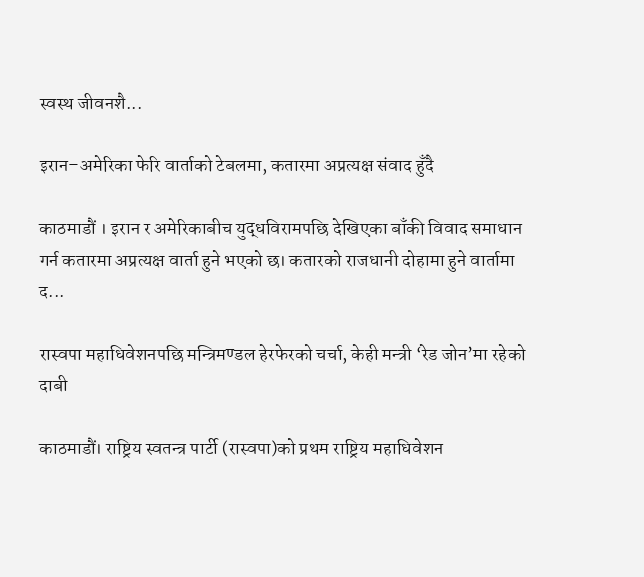स्वस्थ जीवनशै...

इरान–अमेरिका फेरि वार्ताको टेबलमा, कतारमा अप्रत्यक्ष संवाद हुँदै

काठमाडौं । इरान र अमेरिकाबीच युद्धविरामपछि देखिएका बाँकी विवाद समाधान गर्न कतारमा अप्रत्यक्ष वार्ता हुने भएको छ। कतारको राजधानी दोहामा हुने वार्तामा द...

रास्वपा महाधिवेशनपछि मन्त्रिमण्डल हेरफेरको चर्चा, केही मन्त्री ‘रेड जोन’मा रहेको दाबी

काठमाडौं। राष्ट्रिय स्वतन्त्र पार्टी (रास्वपा)को प्रथम राष्ट्रिय महाधिवेशन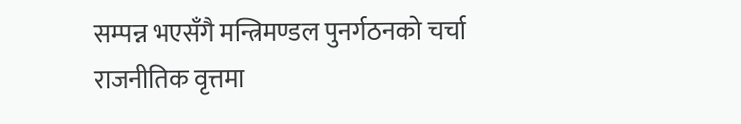सम्पन्न भएसँगै मन्त्रिमण्डल पुनर्गठनको चर्चा राजनीतिक वृत्तमा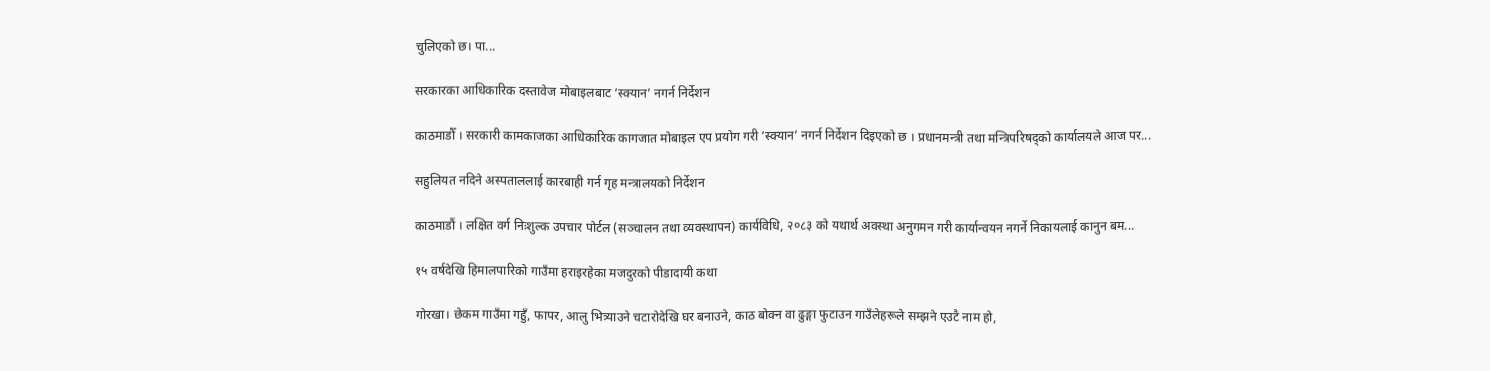चुलिएको छ। पा...

सरकारका आधिकारिक दस्तावेज मोबाइलबाट ‘स्क्यान’ नगर्न निर्देशन

काठमाडौँ । सरकारी कामकाजका आधिकारिक कागजात मोबाइल एप प्रयोग गरी ‘स्क्यान’ नगर्न निर्देशन दिइएको छ । प्रधानमन्त्री तथा मन्त्रिपरिषद्को कार्यालयले आज पर...

सहुलियत नदिने अस्पताललाई कारबाही गर्न गृह मन्त्रालयको निर्देशन

काठमाडौं । लक्षित वर्ग निःशुल्क उपचार पोर्टल (सञ्चालन तथा व्यवस्थापन) कार्यविधि, २०८३ को यथार्थ अवस्था अनुगमन गरी कार्यान्वयन नगर्ने निकायलाई कानुन बम...

१५ वर्षदेखि हिमालपारिको गाउँमा हराइरहेका मजदुरको पीडादायी कथा

गोरखा। छेकम गाउँमा गहुँ, फापर, आलु भित्र्याउने चटारोदेखि घर बनाउने, काठ बोक्न वा ढुङ्गा फुटाउन गाउँलेहरूले सम्झने एउटै नाम हो,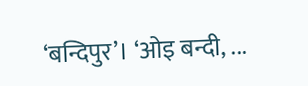‘बन्दिपुर’। ‘ओइ बन्दी, ...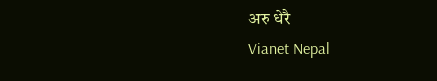अरु धेरै
Vianet Nepal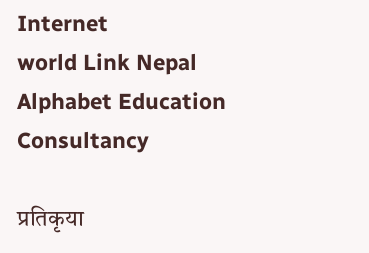Internet
world Link Nepal
Alphabet Education Consultancy

प्रतिकृया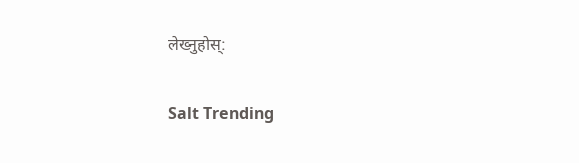लेख्नुहोस्:

Salt Trending